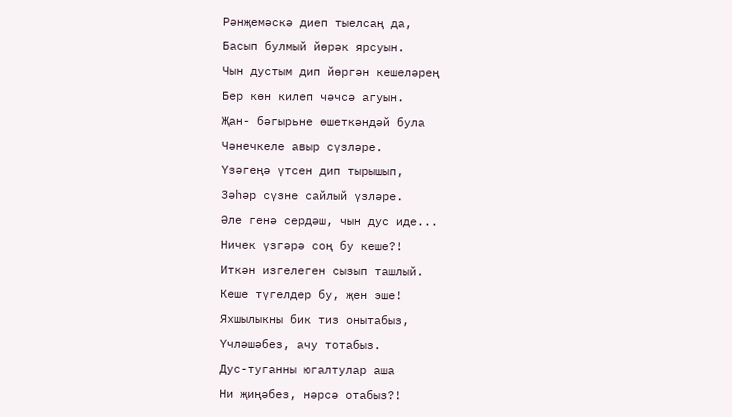Рәнҗемәскә диеп тыелсаң да,
Басып булмый йөрәк ярсуын.
Чын дустым дип йөргән кешеләрең
Бер көн килеп чәчсә агуын.
Җан- бәгырьне өшеткәндәй була
Чәнечкеле авыр сүзләре.
Үзәгеңә үтсен дип тырышып,
Зәһәр сүзне сайлый үзләре.
Әле генә сердәш, чын дус иде...
Ничек үзгәрә соң бу кеше?!
Иткән изгелеген сызып ташлый.
Кеше түгелдер бу, җен эше!
Яхшылыкны бик тиз онытабыз,
Үчләшәбез, ачу тотабыз.
Дус-туганны югалтулар аша
Ни җиңәбез, нәрсә отабыз?!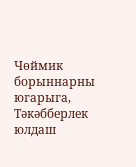Чөймик борыннарны югарыга,
Тәкәбберлек юлдаш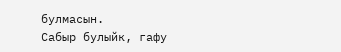булмасын.
Сабыр булыйк, гафу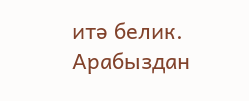итә белик.
Арабыздан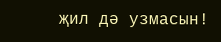җил дә узмасын!